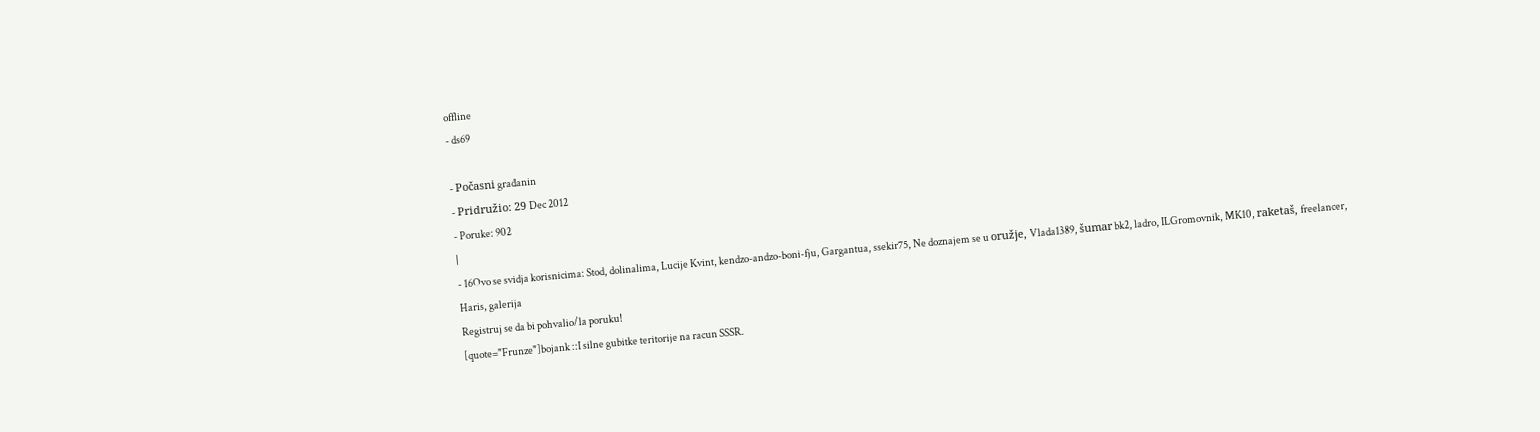offline
- ds69

- Počasni građanin
- Pridružio: 29 Dec 2012
- Poruke: 902
|
- 16Ovo se svidja korisnicima: Stod, dolinalima, Lucije Kvint, kendzo-andzo-boni-fju, Gargantua, ssekir75, Ne doznajem se u oružje, Vlada1389, šumar bk2, ladro, ILGromovnik, MK10, raketaš, freelancer, Haris, galerija
Registruj se da bi pohvalio/la poruku!
[quote="Frunze"]bojank ::I silne gubitke teritorije na racun SSSR.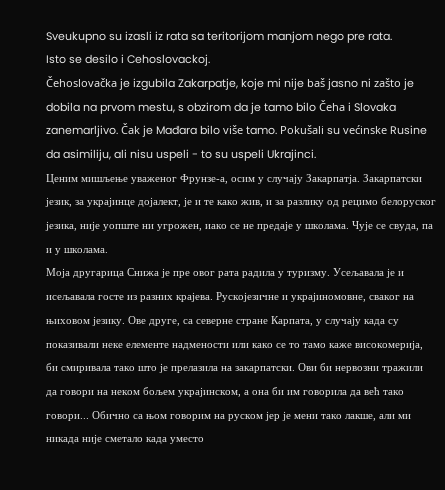Sveukupno su izasli iz rata sa teritorijom manjom nego pre rata.
Isto se desilo i Cehoslovackoj.
Čehoslovačka je izgubila Zakarpatje, koje mi nije baš jasno ni zašto je dobila na prvom mestu, s obzirom da je tamo bilo Čeha i Slovaka zanemarljivo. Čak je Mađara bilo više tamo. Pokušali su većinske Rusine da asimiliju, ali nisu uspeli - to su uspeli Ukrajinci.
Ценим мишљење уваженог Фрунзе-а, осим у случају Закарпатја. Закарпатски језик, за украјинце дојалект, је и те како жив, и за разлику од рецимо белоруског језика, није уопште ни угрожен, иако се не предаје у школама. Чује се свуда, па и у школама.
Моја другарица Снижа је пре овог рата радила у туризму. Усељавала је и исељавала госте из разних крајева. Рускојезичне и украјиномовне, сваког на њиховом језику. Ове друге, са северне стране Карпата, у случају када су показивали неке елементе надмености или како се то тамо каже високомерија, би смиривала тако што је прелазила на закарпатски. Ови би нервозни тражили да говори на неком бољем украјинском, а она би им говорила да већ тако говори... Обично са њом говорим на руском јер је мени тако лакше, али ми никада није сметало када уместо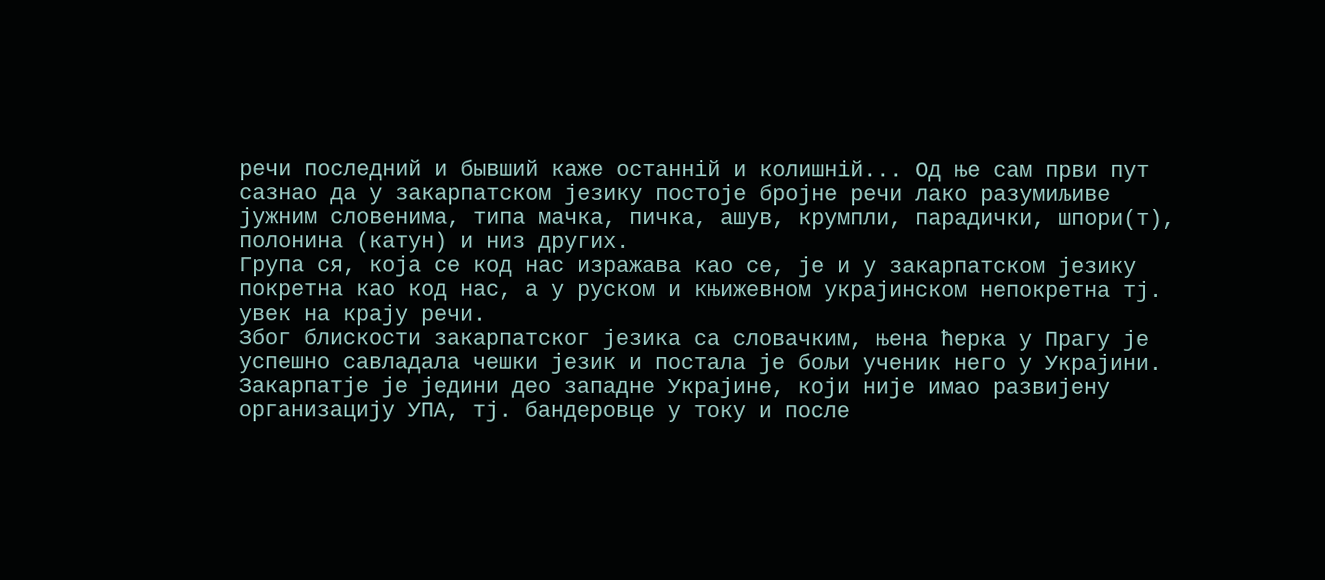речи последний и бывший каже останній и колишній... Од ње сам први пут сазнао да у закарпатском језику постоје бројне речи лако разумиљиве јужним словенима, типа мачка, пичка, ашув, крумпли, парадички, шпори(т), полонина (катун) и низ других.
Група ся, која се код нас изражава као се, је и у закарпатском језику покретна као код нас, а у руском и књижевном украјинском непокретна тј. увек на крају речи.
Због блискости закарпатског језика са словачким, њена ћерка у Прагу је успешно савладала чешки језик и постала је бољи ученик него у Украјини.
Закарпатје је једини део западне Украјине, који није имао развијену организацију УПА, тј. бандеровце у току и после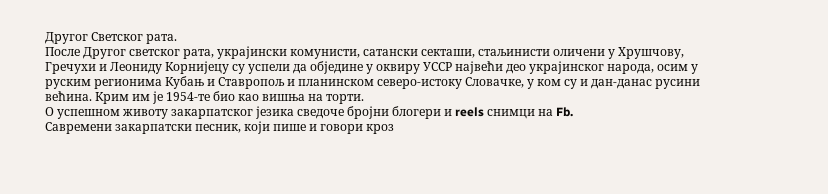Другог Светског рата.
После Другог светског рата, украјински комунисти, сатански секташи, стаљинисти оличени у Хрушчову, Гречухи и Леониду Корнијецу су успели да обједине у оквиру УССР највећи део украјинског народа, осим у руским регионима Кубањ и Ставропољ и планинском северо-истоку Словачке, у ком су и дан-данас русини већина. Крим им је 1954-те био као вишња на торти.
О успешном животу закарпатског језика сведоче бројни блогери и reels снимци на Fb.
Савремени закарпатски песник, који пише и говори кроз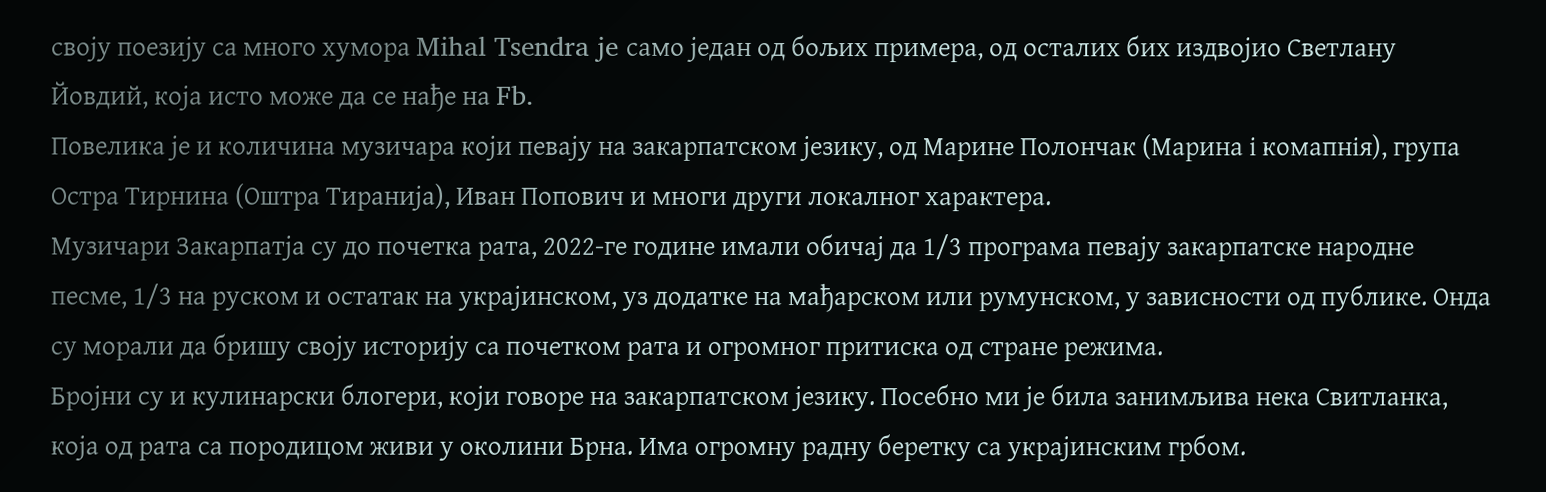своју поезију са много хумора Mihal Tsendra je само један од бољих примера, од осталих бих издвојио Светлану Йовдий, која исто може да се нађе на Fb.
Повелика је и количина музичара који певају на закарпатском језику, од Марине Полончак (Марина і комапнія), група Остра Тирнина (Оштра Тиранија), Иван Попович и многи други локалног характера.
Музичари Закарпатја су до почетка рата, 2022-ге године имали обичај да 1/3 програма певају закарпатске народне песме, 1/3 на руском и остатак на украјинском, уз додатке на мађарском или румунском, у зависности од публике. Онда су морали да бришу своју историју са почетком рата и огромног притиска од стране режима.
Бројни су и кулинарски блогери, који говоре на закарпатском језику. Посебно ми је била занимљива нека Свитланка, која од рата са породицом живи у околини Брна. Има огромну радну беретку са украјинским грбом.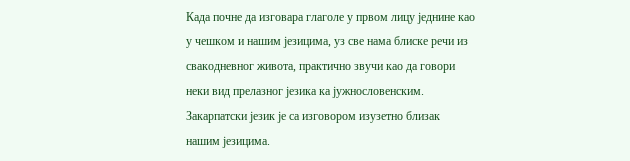Када почне да изговара глаголе у првом лицу једнине као у чешком и нашим језицима, уз све нама блиске речи из свакодневног живота, практично звучи као да говори неки вид прелазног језика ка јужнословенским. Закарпатски језик је са изговором изузетно близак нашим језицима.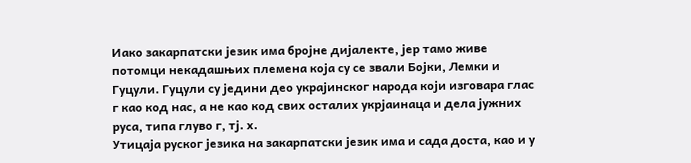Иако закарпатски језик има бројне дијалекте, јер тамо живе потомци некадашњих племена која су се звали Бојки, Лемки и Гуцули. Гуцули су једини део украјинског народа који изговара глас г као код нас, а не као код свих осталих укрјаинаца и дела јужних руса, типа глуво г, тј. х.
Утицаја руског језика на закарпатски језик има и сада доста, као и у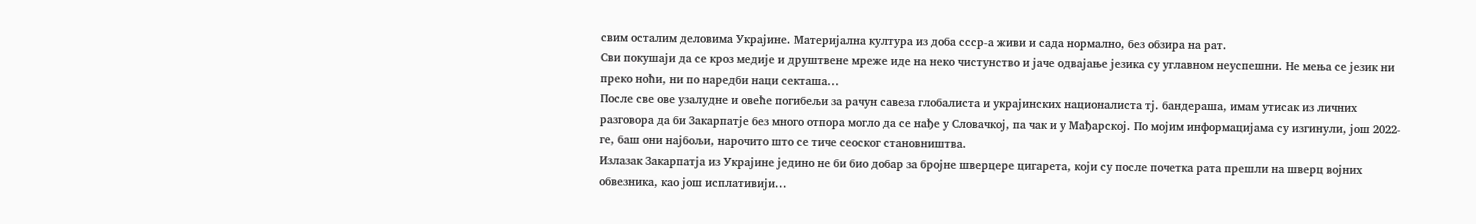свим осталим деловима Украјине. Материјална култура из доба ссср-а живи и сада нормално, без обзира на рат.
Сви покушаји да се кроз медије и друштвене мреже иде на неко чистунство и јаче одвајање језика су углавном неуспешни. Не мења се језик ни преко ноћи, ни по наредби наци секташа...
После све ове узалудне и овеће погибељи за рачун савеза глобалиста и украјинских националиста тј. бандераша, имам утисак из личних разговора да би Закарпатје без много отпора могло да се нађе у Словачкој, па чак и у Мађарској. По мојим информацијама су изгинули, још 2022-ге, баш они најбољи, нарочито што се тиче сеоског становништва.
Излазак Закарпатја из Украјине једино не би био добар за бројне шверцере цигарета, који су после почетка рата прешли на шверц војних обвезника, као још исплативији...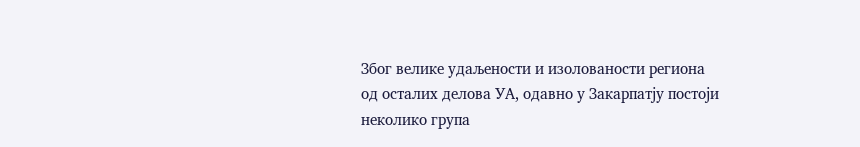Због велике удаљености и изолованости региона од осталих делова УА, одавно у Закарпатју постоји неколико група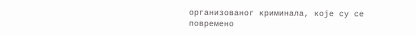организованог криминала, које су се повремено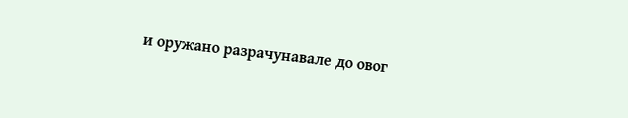и оружано разрачунавале до овог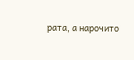рата, а нарочито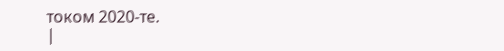током 2020-те.
|